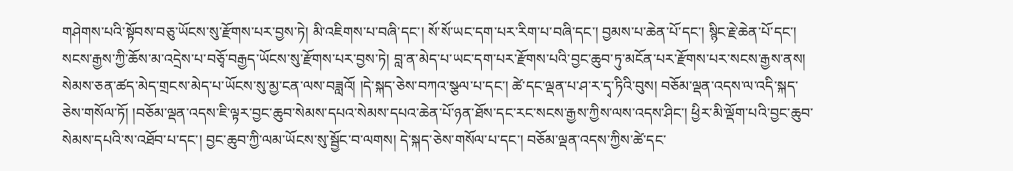གཤེགས་པའི་སྟོབས་བཅུ་ཡོངས་སུ་རྫོགས་པར་བྱས་ཏེ། མི་འཇིགས་པ་བཞི་དང་། སོ་སོ་ཡང་དག་པར་རིག་པ་བཞི་དང་། བྱམས་པ་ཆེན་པོ་དང་། སྙིང་རྗེ་ཆེན་པོ་དང་། སངས་རྒྱས་ཀྱི་ཆོས་མ་འདྲེས་པ་བཅྭོ་བརྒྱད་ཡོངས་སུ་རྫོགས་པར་བྱས་ཏེ། བླ་ན་མེད་པ་ཡང་དག་པར་རྫོགས་པའི་བྱང་ཆུབ་ཏུ་མངོན་པར་རྫོགས་པར་སངས་རྒྱས་ནས། སེམས་ཅན་ཚད་མེད་གྲངས་མེད་པ་ཡོངས་སུ་མྱ་ངན་ལས་བཟླའོ། །དེ་སྐད་ཅེས་བཀའ་སྩལ་པ་དང་། ཚེ་དང་ལྡན་པ་ཤ་ར་དྭ་ཏིའི་བུས། བཅོམ་ལྡན་འདས་ལ་འདི་སྐད་ཅེས་གསོལ་ཏོ། །བཅོམ་ལྡན་འདས་ཇི་ལྟར་བྱང་ཆུབ་སེམས་དཔའ་སེམས་དཔའ་ཆེན་པོ་ཉན་ཐོས་དང་རང་སངས་རྒྱས་ཀྱིས་ལས་འདས་ཤིང་། ཕྱིར་མི་ལྡོག་པའི་བྱང་ཆུབ་སེམས་དཔའི་ས་འཐོབ་པ་དང་། བྱང་ཆུབ་ཀྱི་ལམ་ཡོངས་སུ་སྦྱོང་བ་ལགས། དེ་སྐད་ཅེས་གསོལ་པ་དང་། བཅོམ་ལྡན་འདས་ཀྱིས་ཚེ་དང་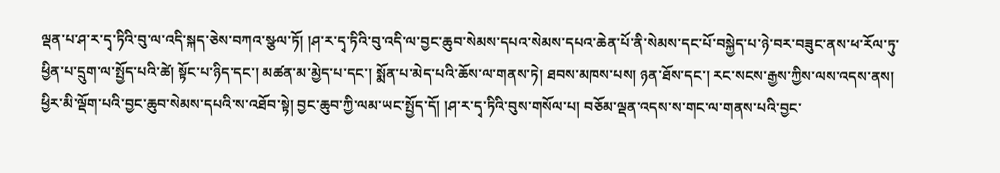ལྡན་པ་ཤ་ར་དྭ་ཏིའི་བུ་ལ་འདི་སྐད་ཅེས་བཀའ་སྩལ་ཏོ། །ཤ་ར་དྭ་ཏིའི་བུ་འདི་ལ་བྱང་ཆུབ་སེམས་དཔའ་སེམས་དཔའ་ཆེན་པོ་ནི་སེམས་དང་པོ་བསྐྱེད་པ་ཉེ་བར་བཟུང་ནས་ཕ་རོལ་ཏུ་ཕྱིན་པ་དྲུག་ལ་སྤྱོད་པའི་ཚེ། སྟོང་པ་ཉིད་དང་། མཚན་མ་མྱེད་པ་དང་། སྨོན་པ་མེད་པའི་ཆོས་ལ་གནས་ཏེ། ཐབས་མཁས་པས། ཉན་ཐོས་དང་། རང་སངས་རྒྱས་ཀྱིས་ལས་འདས་ནས། ཕྱིར་མི་ལྡོག་པའི་བྱང་ཆུབ་སེམས་དཔའི་ས་འཐོབ་སྟེ། བྱང་ཆུབ་ཀྱི་ལམ་ཡང་སྤྱོད་དོ། །ཤ་ར་དྭ་ཏིའི་བུས་གསོལ་པ། བཅོམ་ལྡན་འདས་ས་གང་ལ་གནས་པའི་བྱང་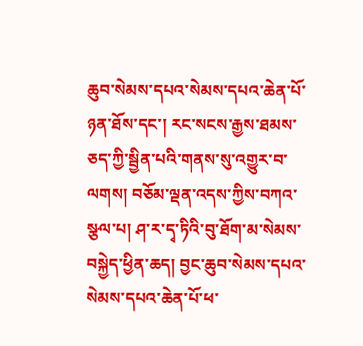ཆུབ་སེམས་དཔའ་སེམས་དཔའ་ཆེན་པོ་ཉན་ཐོས་དང་། རང་སངས་རྒྱས་ཐམས་ཅད་ཀྱི་སྦྱིན་པའི་གནས་སུ་འགྱུར་བ་ལགས། བཅོམ་ལྡན་འདས་ཀྱིས་བཀའ་སྩལ་པ། ཤ་ར་དྭ་ཏིའི་བུ་ཐོག་མ་སེམས་བསྐྱེད་ཕྱིན་ཆད། བྱང་ཆུབ་སེམས་དཔའ་སེམས་དཔའ་ཆེན་པོ་ཕ་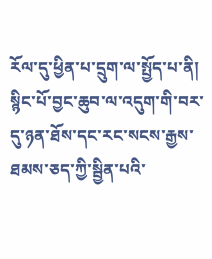རོལ་དུ་ཕྱིན་པ་དྲུག་ལ་སྤྱོད་པ་ནི། སྙིང་པོ་བྱང་ཆུབ་ལ་འདུག་གི་བར་དུ་ཉན་ཐོས་དང་རང་སངས་རྒྱས་ཐམས་ཅད་ཀྱི་སྦྱིན་པའི་